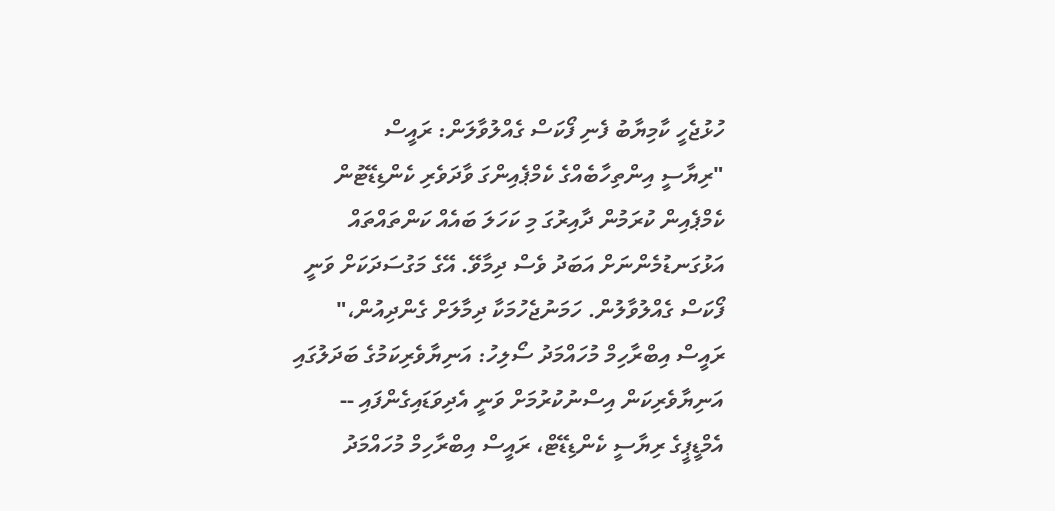ހުޅުޖެހީ ކާމިޔާބު ފެނި ފޯކަސް ގެއްލުވާލަން: ރައީސް
"ރިޔާސީ އިންތިހާބެއްގެ ކެމްޕެއިންގަ ވާދަވެރި ކެންޑިޑޭޓުން ކެމްޕެއިން ކުރަމުން ދާއިރުގަ މި ކަހަލަ ބައެއް ކަންތައްތައް އަޅުގަނޑުމެންނަށް އަބަދު ވެސް ދިމާވޭ. އޭގެ މަގުސަދަކަށް ވަނީ ފޯކަސް ގެއްލުވާލުން. ހަމަނުޖެހުމަކާ ދިމާލަށް ގެންދިއުން،"
ރައީސް އިބްރާހިމް މުހައްމަދު ސޯލިހު: އަނިޔާވެރިކަމުގެ ބަދަލުގައި އަނިޔާވެރިކަން އިސްނުކުރުމަށް ވަނީ އެދިވަޑައިގެންފައި --
އެމްޑީޕީގެ ރިޔާސީ ކެންޑިޑޭޓް، ރައީސް އިބްރާހިމް މުހައްމަދު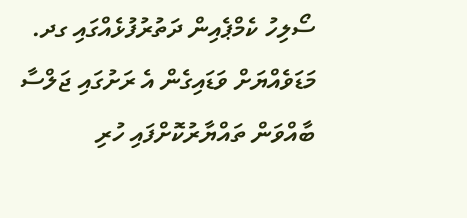ސޯލިހު ކެމްޕެއިން ދަތުރުފުޅެއްގައި ގދ. މަޑަވެއްޔަށް ވަޑައިގެން އެ ރަށުގައި ޖަލްސާ ބާއްވަން ތައްޔާރުކޮށްފައި ހުރި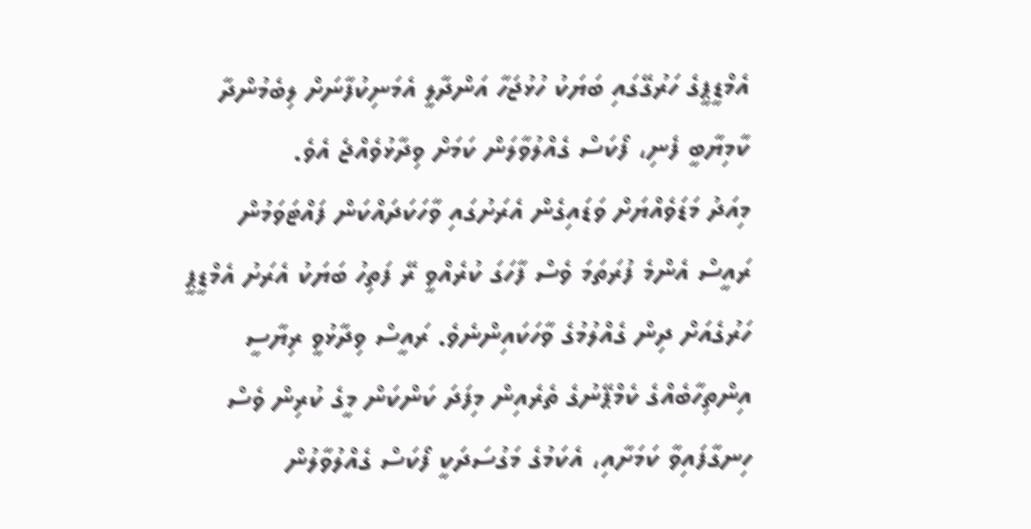އެމްޑީޕީގެ ހަރުގޭގައި ބަޔަކު ހުޅުޖަހާ އަންދާލީ އެމަނިކުފާނަށް ލިބެމުންދާ ކާމިޔާބީ ފެނި، ފޯކަސް ގެއްލުވާލަން ކަމަށް ވިދާޅުވެއްޖެ އެވެ.
މިއަދު މަޑަވެއްޔަށް ވަޑައިގެން އެރަށުގައި ވާހަކަދައްކަން ފައްޓަވަމުން ރައީސް އެންމެ ފުރަތަމަ ވެސް ފާހަގަ ކުރެއްވީ ރޭ ފަތިހު ބަޔަކު އެރަށު އެމްޑީޕީ ހަރުގެއަށް ދިން ގެއްލުމުގެ ވާހަކައިންނެވެ. ރައީސް ވިދާޅުވީ ރިޔާސީ އިންތިހާބެއްގެ ކެމްޕޭނުގެ ތެރެއިން މިފަދަ ކަންކަން މީގެ ކުރިން ވެސް ހިނގާފައިވާ ކަމަށާއި، އެކަމުގެ މަގުސަދަކީ ފޯކަސް ގެއްލުވާލުން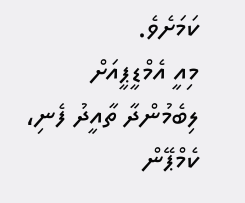ކަމަށެވެ.
މިއީ އެމްޑީޕީއަށް ލިބެމުންދާ ތާއީދު ފެނި، ކެމްޕޭން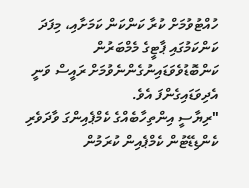ހުއްޓުވުމަށް ކުރާ ކަންކަން ކަމަށާއި، މިފަދަ ކަންކަމުގައި ޕާޓީގެ މެމްބަރުން ކަންބޮޑުވެވަޑައިނުގެންނެވުމަށް ރައީސް ވަނީ އެދިވަޑައިގެންފަ އެވެ.
"ރިޔާސީ އިންތިހާބެއްގެ ކެމްޕެއިންގަ ވާދަވެރި ކެންޑިޑޭޓުން ކެމްޕެއިން ކުރަމުން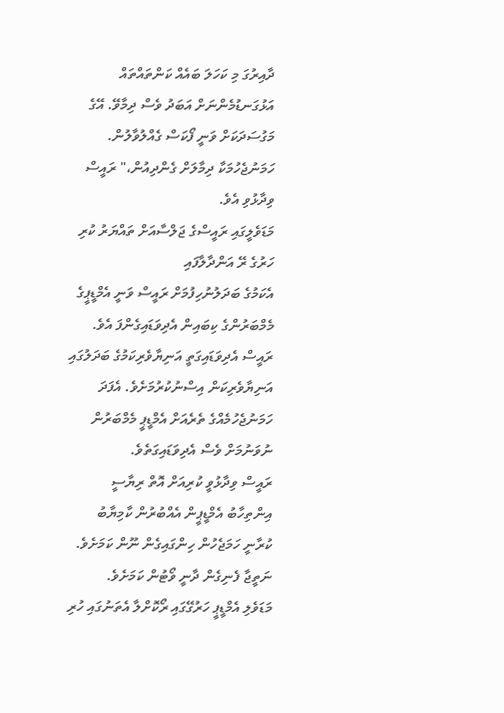ދާއިރުގަ މި ކަހަލަ ބައެއް ކަންތައްތައް އަޅުގަނޑުމެންނަށް އަބަދު ވެސް ދިމާވޭ. އޭގެ މަގުސަދަކަށް ވަނީ ފޯކަސް ގެއްލުވާލުން. ހަމަނުޖެހުމަކާ ދިމާލަށް ގެންދިއުން،" ރައީސް ވިދާޅުވި އެވެ.
މަޑަވެލީގައި ރައީސްގެ ޖަލްސާއަށް ތައްޔަރު ކުރި ހަރުގެ ރޭ އަންދާލާފައި
އެކަމުގެ ބަދަލުނުހިފުމަށް ރައީސް ވަނީ އެމްޑީޕީގެ މެމްބަރުންގެ ކިބައިން އެދިވަޑައިގެންފަ އެވެ. ރައީސް އެދިވަޑައިގަތީ އަނިޔާވެރިކަމުގެ ބަދަލުގައި އަނިޔާވެރިކަން އިސްނުކުރުމަށެވެ. އެފަދަ ހަމަނުޖެހުމެއްގެ ތެރެއަށް އެމްޑީޕީ މެމްބަރުން ނުވަނުމަށް ވެސް އެދިވަޑައިގަތެވެ.
ރައީސް ވިދާޅުވީ ކުރިއަށް އޮތް ރިޔާސީ އިންތިހާބު އެމްޑީޕީން އެއްބުރުން ކާމިޔާބު ކުރާނީ ހަމަޖެހުން ހިންގައިގެން ނޫން ކަމަށެވެ. ނަތީޖާ ފެނިގެން ދާނީ ވޯޓުން ކަމަށެވެ.
މަޑަވެލި އެމްޑީޕީ ހަރުގޭގައި ރޯކޮށްލާ އެތަނުގައި ހުރި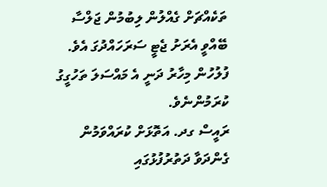ތަކެއްޗަށް ގެއްލުން ލިބުމުން ޖަލްސާ ބޭއްވީ އެރަށު ޖެޓީ ސަރަހައްދުގަ އެވެ. ފުލުހުން މިހާރު ދަނީ އެ މައްސަލަ ތަހުގީގު ކުރަމުންނެވެ.
ރައީސް ގދ. އަތޮޅަށް ކުރައްވަމުން ގެންދަވާ ދަތުރުފުޅުގައި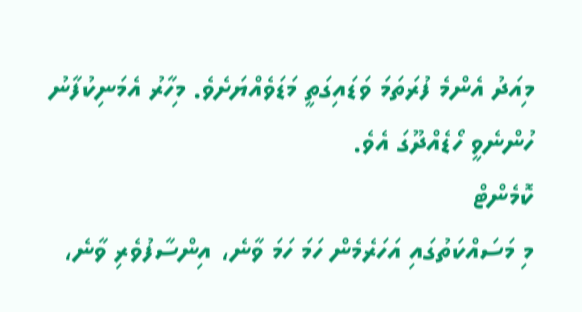މިއަދު އެންމެ ފުރަތަމަ ވަޑައިގަތީ މަޑަވެއްޔަށެވެ. މިހާރު އެމަނިކުފާނު ހުންނެވީ ހޯޑެއްދޫގަ އެވެ.
ކޮމެންޓް
މި މަސައްކަތުގައި އަހަރެމެން ހަމަ ހަމަ ވާނެ، އިންސާފުވެރި ވާނެ،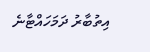އިތުބާރު ދަމަހައްޓާނެ